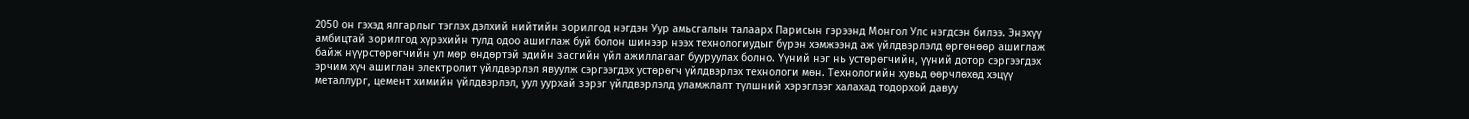2050 он гэхэд ялгарлыг тэглэх дэлхий нийтийн зорилгод нэгдэн Уур амьсгалын талаарх Парисын гэрээнд Монгол Улс нэгдсэн билээ. Энэхүү амбицтай зорилгод хүрэхийн тулд одоо ашиглаж буй болон шинээр нээх технологиудыг бүрэн хэмжээнд аж үйлдвэрлэлд өргөнөөр ашиглаж байж нүүрстөрөгчийн ул мөр өндөртэй эдийн засгийн үйл ажиллагааг бууруулах болно. Үүний нэг нь устөрөгчийн, үүний дотор сэргээгдэх эрчим хүч ашиглан электролит үйлдвэрлэл явуулж сэргээгдэх устөрөгч үйлдвэрлэх технологи мөн. Технологийн хувьд өөрчлөхөд хэцүү металлург, цемент химийн үйлдвэрлэл, уул уурхай зэрэг үйлдвэрлэлд уламжлалт түлшний хэрэглээг халахад тодорхой давуу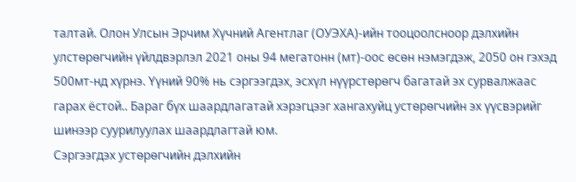талтай. Олон Улсын Эрчим Хүчний Агентлаг (ОУЭХА)-ийн тооцоолсноор дэлхийн улстөрөгчийн үйлдвэрлэл 2021 оны 94 мегатонн (мт)-оос өсөн нэмэгдэж, 2050 он гэхэд 500мт-нд хүрнэ. Үүний 90% нь сэргээгдэх, эсхүл нүүрстөрөгч багатай эх сурвалжаас гарах ёстой.. Бараг бүх шаардлагатай хэрэгцээг хангахуйц устөрөгчийн эх үүсвэрийг шинээр суурилуулах шаардлагтай юм.
Сэргээгдэх устөрөгчийн дэлхийн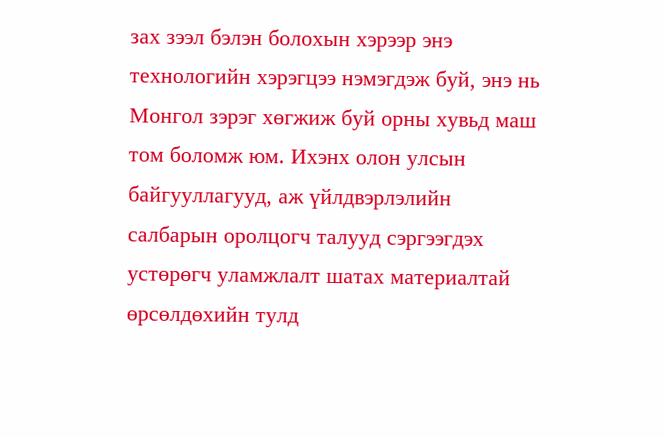зах зээл бэлэн болохын хэрээр энэ технологийн хэрэгцээ нэмэгдэж буй, энэ нь Монгол зэрэг хөгжиж буй орны хувьд маш том боломж юм. Ихэнх олон улсын байгууллагууд, аж үйлдвэрлэлийн салбарын оролцогч талууд сэргээгдэх устөрөгч уламжлалт шатах материалтай өрсөлдөхийн тулд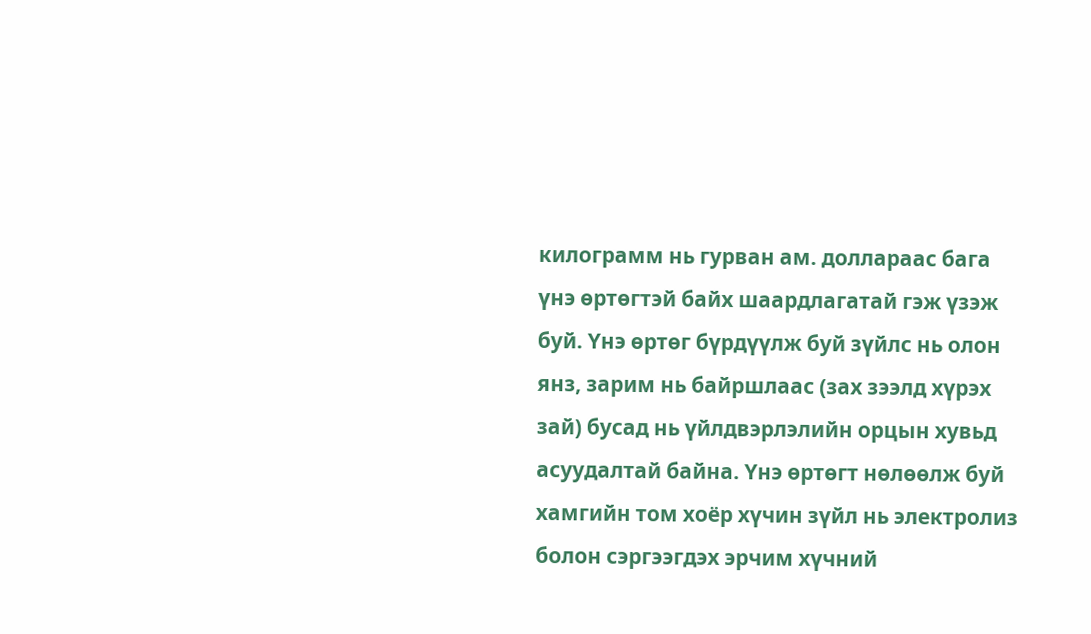килограмм нь гурван ам. доллараас бага үнэ өртөгтэй байх шаардлагатай гэж үзэж буй. Үнэ өртөг бүрдүүлж буй зүйлс нь олон янз, зарим нь байршлаас (зах зээлд хүрэх зай) бусад нь үйлдвэрлэлийн орцын хувьд асуудалтай байна. Үнэ өртөгт нөлөөлж буй хамгийн том хоёр хүчин зүйл нь электролиз болон сэргээгдэх эрчим хүчний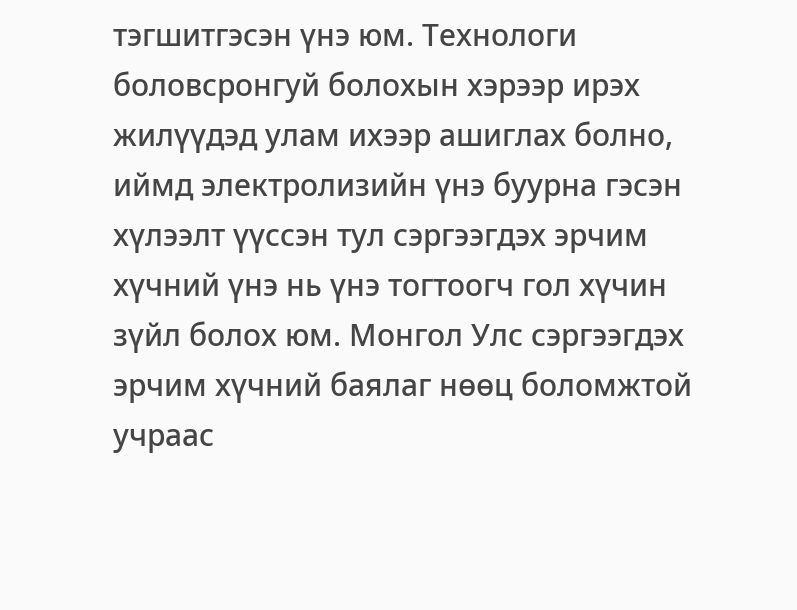тэгшитгэсэн үнэ юм. Технологи боловсронгуй болохын хэрээр ирэх жилүүдэд улам ихээр ашиглах болно, иймд электролизийн үнэ буурна гэсэн хүлээлт үүссэн тул сэргээгдэх эрчим хүчний үнэ нь үнэ тогтоогч гол хүчин зүйл болох юм. Монгол Улс сэргээгдэх эрчим хүчний баялаг нөөц боломжтой учраас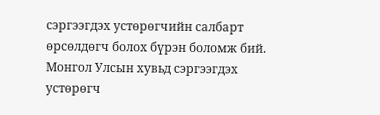сэргээгдэх устөрөгчийн салбарт өрсөлдөгч болох бүрэн боломж бий.
Монгол Улсын хувьд сэргээгдэх устөрөгч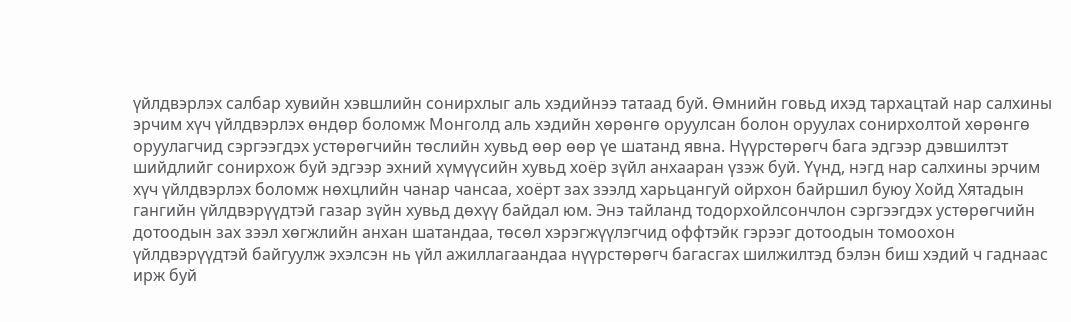үйлдвэрлэх салбар хувийн хэвшлийн сонирхлыг аль хэдийнээ татаад буй. Өмнийн говьд ихэд тархацтай нар салхины эрчим хүч үйлдвэрлэх өндөр боломж Монголд аль хэдийн хөрөнгө оруулсан болон оруулах сонирхолтой хөрөнгө оруулагчид сэргээгдэх устөрөгчийн төслийн хувьд өөр өөр үе шатанд явна. Нүүрстөрөгч бага эдгээр дэвшилтэт шийдлийг сонирхож буй эдгээр эхний хүмүүсийн хувьд хоёр зүйл анхааран үзэж буй. Үүнд, нэгд нар салхины эрчим хүч үйлдвэрлэх боломж нөхцлийн чанар чансаа, хоёрт зах зээлд харьцангуй ойрхон байршил буюу Хойд Хятадын гангийн үйлдвэрүүдтэй газар зүйн хувьд дөхүү байдал юм. Энэ тайланд тодорхойлсончлон сэргээгдэх устөрөгчийн дотоодын зах зээл хөгжлийн анхан шатандаа, төсөл хэрэгжүүлэгчид оффтэйк гэрээг дотоодын томоохон үйлдвэрүүдтэй байгуулж эхэлсэн нь үйл ажиллагаандаа нүүрстөрөгч багасгах шилжилтэд бэлэн биш хэдий ч гаднаас ирж буй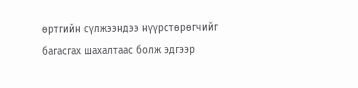өртгийн сүлжээндээ нүүрстөрөгчийг багасгах шахалтаас болж эдгээр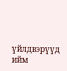үйлдвэрүүд ийм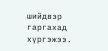шийдвэр гаргахад хүргэжээ.